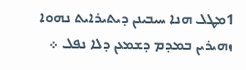1ܡܛܠ ܗܢܐ ܚܝܒܝܢܢ ܕܝܬܝܪܐܝܬ ܢܗܘܐ ܙܗܝܪܝܢ ܒܡܕܡ ܕܫܡܥܢ ܕܠܐ ܢܦܠ ܀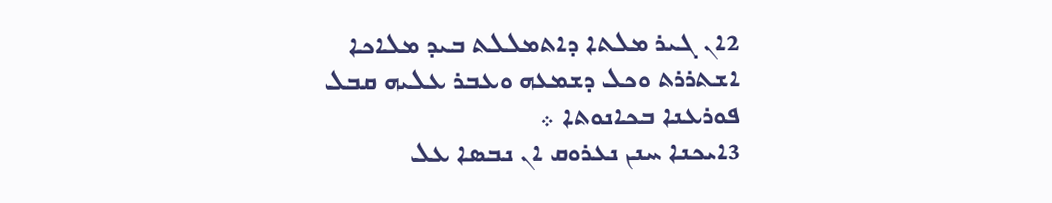2ܐܢ ܓܝܪ ܡܠܬܐ ܕܐܬܡܠܠܬ ܒܝܕ ܡܠܐܟܐ ܐܫܬܪܪܬ ܘܟܠ ܕܫܡܥܗ ܘܥܒܪ ܥܠܝܗ ܩܒܠ ܦܘܪܥܢܐ ܒܟܐܢܘܬܐ ܀
3ܐܝܟܢܐ ܚܢܢ ܢܥܪܘܩ ܐܢ ܢܒܤܐ ܥܠ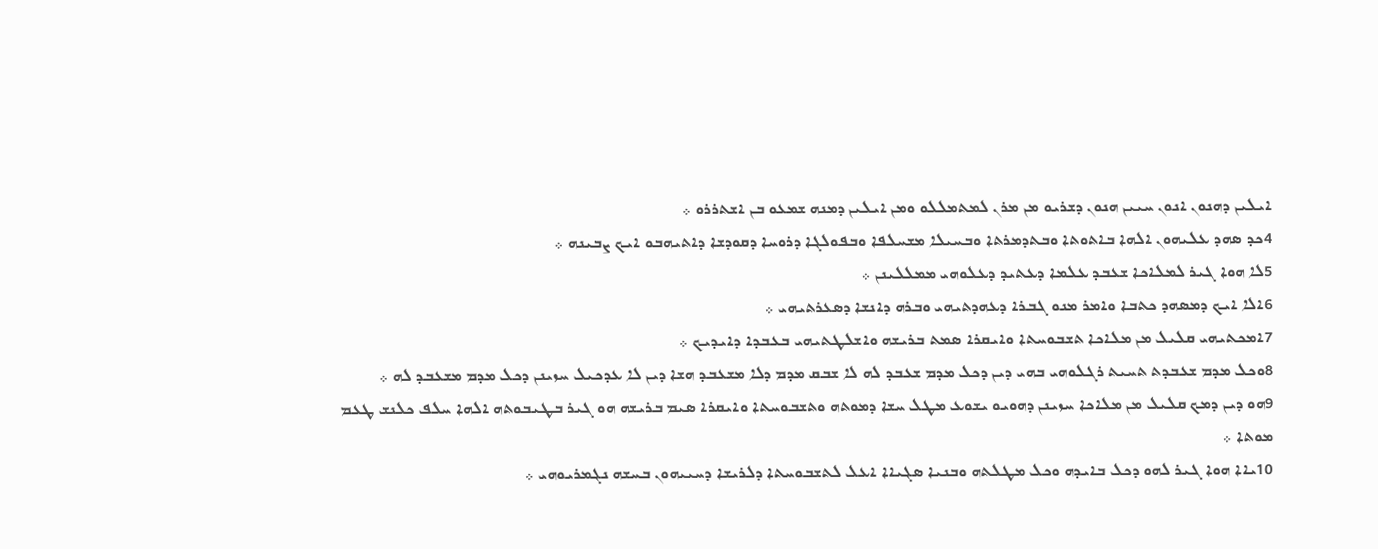ܐܝܠܝܢ ܕܗܢܘܢ ܐܢܘܢ ܚܝܝܢ ܗܢܘܢ ܕܫܪܝܘ ܡܢ ܡܪܢ ܠܡܬܡܠܠܘ ܘܡܢ ܐܝܠܝܢ ܕܡܢܗ ܫܡܥܘ ܒܢ ܐܫܬܪܪܘ ܀
4ܟܕ ܤܗܕ ܥܠܝܗܘܢ ܐܠܗܐ ܒܐܬܘܬܐ ܘܒܬܕܡܪܬܐ ܘܒܚܝܠܐ ܡܫܚܠܦܐ ܘܒܦܘܠܓܐ ܕܪܘܚܐ ܕܩܘܕܫܐ ܕܐܬܝܗܒܘ ܐܝܟ ܨܒܝܢܗ ܀
5ܠܐ ܗܘܐ ܓܝܪ ܠܡܠܐܟܐ ܫܥܒܕ ܥܠܡܐ ܕܥܬܝܕ ܕܥܠܘܗܝ ܡܡܠܠܝܢܢ ܀
6ܐܠܐ ܐܝܟ ܕܡܤܗܕ ܟܬܒܐ ܘܐܡܪ ܡܢܘ ܓܒܪܐ ܕܥܗܕܬܝܗܝ ܘܒܪܗ ܕܐܢܫܐ ܕܤܥܪܬܝܗܝ ܀
7ܐܡܟܬܝܗܝ ܩܠܝܠ ܡܢ ܡܠܐܟܐ ܬܫܒܘܚܬܐ ܘܐܝܩܪܐ ܤܡܬ ܒܪܝܫܗ ܘܐܫܠܛܬܝܗܝ ܒܥܒܕܐ ܕܐܝܕܝܟ ܀
8ܘܟܠ ܡܕܡ ܫܥܒܕܬ ܬܚܝܬ ܪܓܠܘܗܝ ܒܗܝ ܕܝܢ ܕܟܠ ܡܕܡ ܫܥܒܕ ܠܗ ܠܐ ܫܒܩ ܡܕܡ ܕܠܐ ܡܫܥܒܕ ܗܫܐ ܕܝܢ ܠܐ ܥܕܟܝܠ ܚܙܝܢܢ ܕܟܠ ܡܕܡ ܡܫܥܒܕ ܠܗ ܀
9ܗܘ ܕܝܢ ܕܡܟ ܩܠܝܠ ܡܢ ܡܠܐܟܐ ܚܙܝܢܢ ܕܗܘܝܘ ܝܫܘܥ ܡܛܠ ܚܫܐ ܕܡܘܬܗ ܘܬܫܒܘܚܬܐ ܘܐܝܩܪܐ ܤܝܡ ܒܪܝܫܗ ܗܘ ܓܝܪ ܒܛܝܒܘܬܗ ܐܠܗܐ ܚܠܦ ܟܠܢܫ ܛܥܡ ܡܘܬܐ ܀
10ܝܐܐ ܗܘܐ ܓܝܪ ܠܗܘ ܕܟܠ ܒܐܝܕܗ ܘܟܠ ܡܛܠܬܗ ܘܒܢܝܐ ܤܓܝܐܐ ܐܥܠ ܠܬܫܒܘܚܬܐ ܕܠܪܝܫܐ ܕܚܝܝܗܘܢ ܒܚܫܗ ܢܓܡܪܝܘܗܝ ܀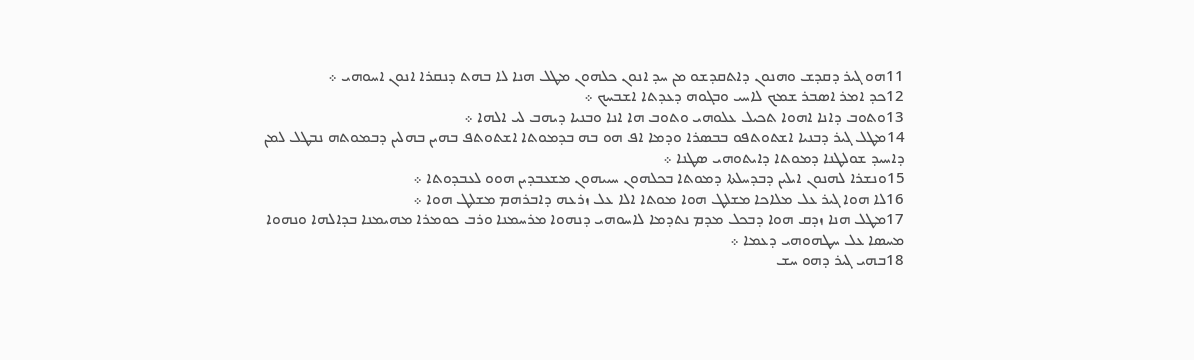11ܗܘ ܓܝܪ ܕܩܕܫ ܘܗܢܘܢ ܕܐܬܩܕܫܘ ܡܢ ܚܕ ܐܢܘܢ ܟܠܗܘܢ ܡܛܠ ܗܢܐ ܠܐ ܒܗܬ ܕܢܩܪܐ ܐܢܘܢ ܐܚܘܗܝ ܀
12ܟܕ ܐܡܪ ܐܤܒܪ ܫܡܟ ܠܐܚܝ ܘܒܓܘܗ ܕܥܕܬܐ ܐܫܒܚܟ ܀
13ܘܬܘܒ ܕܐܢܐ ܐܗܘܐ ܬܟܝܠ ܥܠܘܗܝ ܘܬܘܒ ܗܐ ܐܢܐ ܘܒܢܝܐ ܕܝܗܒ ܠܝ ܐܠܗܐ ܀
14ܡܛܠ ܓܝܪ ܕܒܢܝܐ ܐܫܬܘܬܦܘ ܒܒܤܪܐ ܘܕܡܐ ܐܦ ܗܘ ܒܗ ܒܕܡܘܬܐ ܐܫܬܘܬܦ ܒܗܝܢ ܒܗܠܝܢ ܕܒܡܘܬܗ ܢܒܛܠ ܠܡܢ ܕܐܚܝܕ ܫܘܠܛܢܐ ܕܡܘܬܐ ܕܐܝܬܘܗܝ ܤܛܢܐ ܀
15ܘܢܫܪܐ ܠܗܢܘܢ ܐܝܠܝܢ ܕܒܕܚܠܬܐ ܕܡܘܬܐ ܒܟܠܗܘܢ ܚܝܝܗܘܢ ܡܫܥܒܕܝܢ ܗܘܘ ܠܥܒܕܘܬܐ ܀
16ܠܐ ܗܘܐ ܓܝܪ ܥܠ ܡܠܐܟܐ ܡܫܠܛ ܗܘܐ ܡܘܬܐ ܐܠܐ ܥܠ ܙܪܥܗ ܕܐܒܪܗܡ ܡܫܠܛ ܗܘܐ ܀
17ܡܛܠ ܗܢܐ ܙܕܩ ܗܘܐ ܕܒܟܠ ܡܕܡ ܢܬܕܡܐ ܠܐܚܘܗܝ ܕܢܗܘܐ ܡܪܚܡܢܐ ܘܪܒ ܟܘܡܪܐ ܡܗܝܡܢܐ ܒܕܐܠܗܐ ܘܢܗܘܐ ܡܚܤܐ ܥܠ ܚܛܗܘܗܝ ܕܥܡܐ ܀
18ܒܗܝ ܓܝܪ ܕܗܘ ܚܫ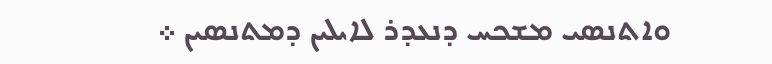ܘܐܬܢܤܝ ܡܫܟܚ ܕܢܥܕܪ ܠܐܝܠܝܢ ܕܡܬܢܤܝܢ ܀